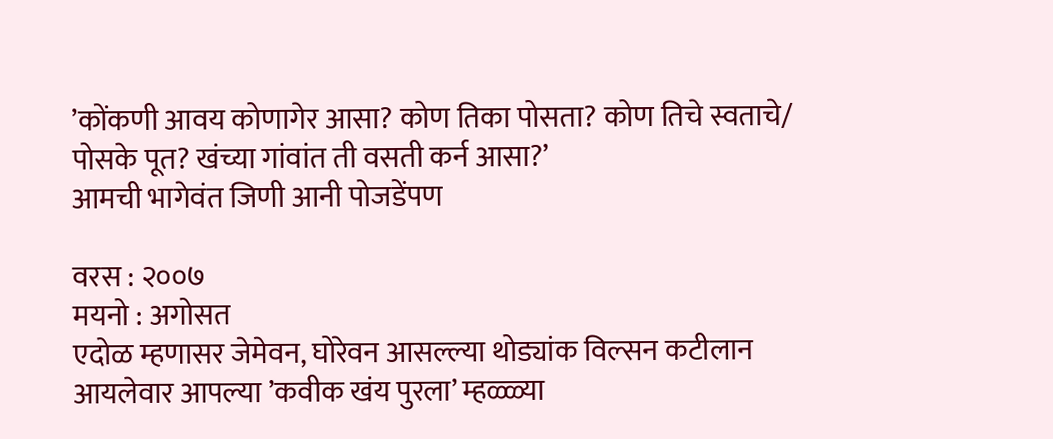’कोंकणी आवय कोणागेर आसा? कोण तिका पोसता? कोण तिचे स्वताचे/ पोसके पूत? खंच्या गांवांत ती वसती कर्न आसा?’
आमची भागेवंत जिणी आनी पोजडेंपण

वरस : २००७
मयनो : अगोसत
एदोळ म्हणासर जेमेवन, घोरेवन आसल्ल्या थोड्यांक विल्सन कटीलान आयलेवार आपल्या ’कवीक खंय पुरला’ म्हळ्ळ्या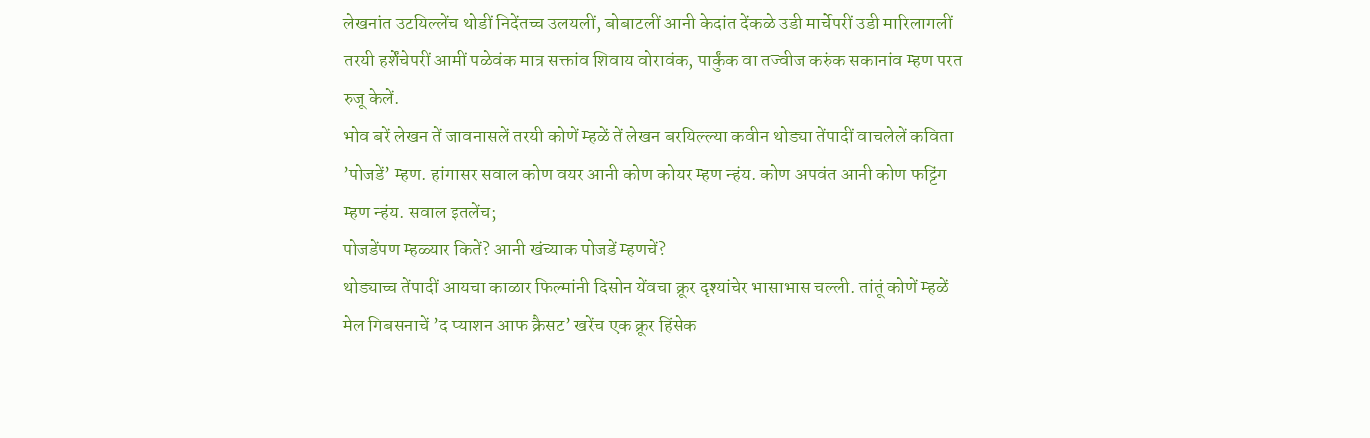लेखनांत उटयिल्लेंच थोडीं निदेंतच्च उलयलीं, बोबाटलीं आनी केदांत देंकळे उडी मार्चेपरीं उडी मारिलागलीं तरयी हर्शेंचेपरीं आमीं पळेवंक मात्र सक्तांव शिवाय वोरावंक, पार्कुंक वा तज्वीज करुंक सकानांव म्हण परत रुजू केलें.
भोव बरें लेखन तें जावनासलें तरयी कोणें म्हळें तें लेखन बरयिल्ल्या कवीन थोड्या तेंपादीं वाचलेलें कविता ’पोजडें’ म्हण. हांगासर सवाल कोण वयर आनी कोण कोयर म्हण न्हंय. कोण अपवंत आनी कोण फट्टिंग म्हण न्हंय. सवाल इतलेंच;
पोजडेंपण म्हळ्यार कितें? आनी खंच्याक पोजडें म्हणचें?
थोड्याच्च तेंपादीं आयचा काळार फिल्मांनी दिसोन येंवचा क्रूर दृश्यांचेर भासाभास चल्ली. तांतूं कोणें म्हळें मेल गिबसनाचें ’द प्याशन आफ क्रैसट’ खरेंच एक क्रूर हिंसेक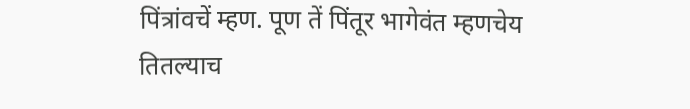पिंत्रांवचें म्हण. पूण तें पिंतूर भागेवंत म्हणचेय तितल्याच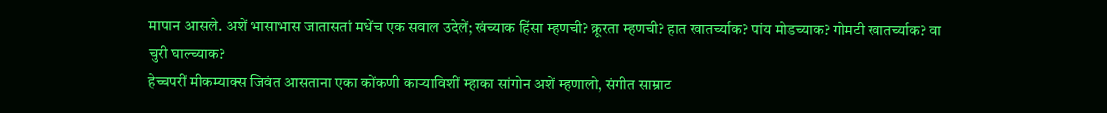मापान आसले. अशें भासाभास जातासतां मधेंच एक सवाल उदेलें; खंच्याक हिंसा म्हणची? क्रूरता म्हणची? हात खातर्च्याक? पांय मोडच्याक? गोमटी खातर्च्याक? वा चुरी घाल्च्याक?
हेच्चपरीं मीकम्याक्स जिवंत आसताना एका कोंकणी काऱ्याविशीं म्हाका सांगोन अशें म्हणालो, संगीत साम्राट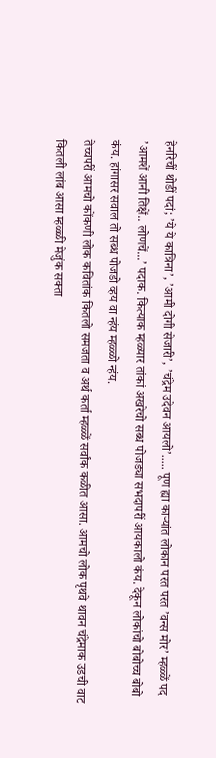हेनरिचीं थोडीं पदां; ’ये ये कात्रिना’, ’आमी दोगी सेजारी’, ’चंद्रेम उदेवन आयलो’..... पूण ह्या काऱ्यांत लोकान परत परत ’वन्स मोर’ म्हळ्ळें पद ’आमशें आनी तिक्षें.. लोणचें...’ पदाक. कित्याक म्हळ्यार तांकां अखरेचो सब्ध पोजड्या सभदापरीं आयकालो कंय. देकून लोकांचो बोबोच्च बोबो कंय. हांगासर सवाल तो सब्ध पोजडो व्हय वा न्हंय म्हळ्ळो न्हंय.
तेच्चपरीं आमचो कोंकणी लोक कवितांक कितलो समजता व अर्थ कर्ता म्हळ्ळें सर्वांक कळीत आसा. आमचो लोक पृथवे थावन चंद्रेमाक उडची वाट कितली लांब आसा म्हळ्ळी मेजुंक सक्ता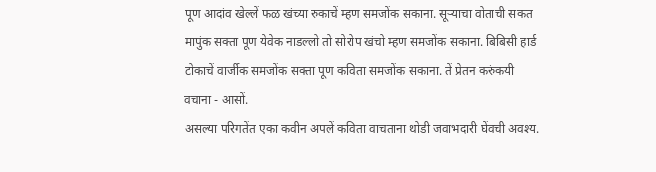पूण आदांव खेल्लें फळ खंच्या रुकाचें म्हण समजोंक सकाना. सूऱ्याचा वोताची सकत मापुंक सक्ता पूण येवेक नाडल्लो तो सोरोप खंचो म्हण समजोंक सकाना. बिबिसी हार्ड टोकाचें वार्जीक समजोंक सक्ता पूण कविता समजोंक सकाना. तें प्रेतन करुंकयी वचाना - आसों.
असल्या परिगतेंत एका कवीन अपलें कविता वाचताना थोडी जवाभदारी घेंवची अवश्य.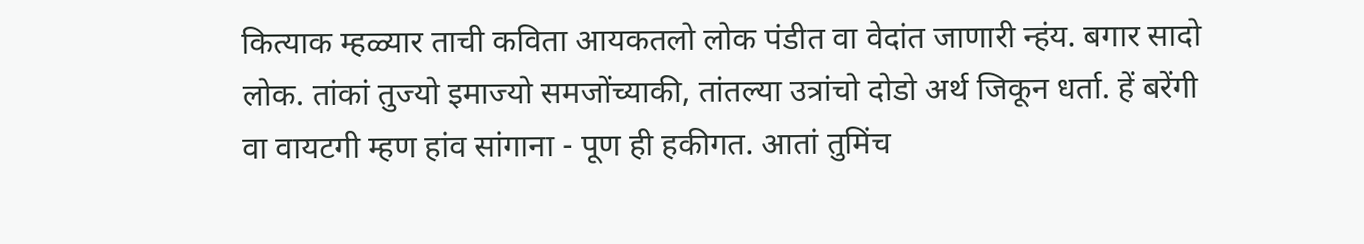कित्याक म्हळ्यार ताची कविता आयकतलो लोक पंडीत वा वेदांत जाणारी न्हंय. बगार सादो लोक. तांकां तुज्यो इमाज्यो समजोंच्याकी, तांतल्या उत्रांचो दोडो अर्थ जिकून धर्ता. हें बरेंगी वा वायटगी म्हण हांव सांगाना - पूण ही हकीगत. आतां तुमिंच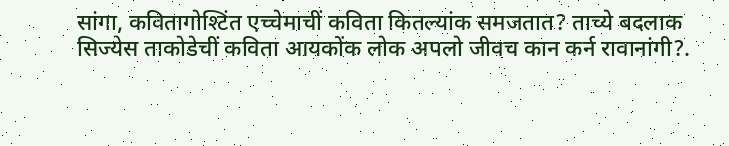सांगा, कवितागोश्टिंत एच्चेमाचीं कविता कितल्यांक समजतात? ताच्ये बदलाक सिज्येस ताकोडेचीं कविता आयकोंक लोक अपलो जीवच कान कर्न रावानांगी?.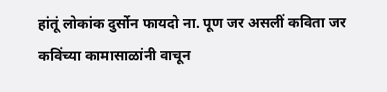हांतूं लोकांक दुर्सोन फायदो ना. पूण जर असलीं कविता जर कविंच्या कामासाळांनी वाचून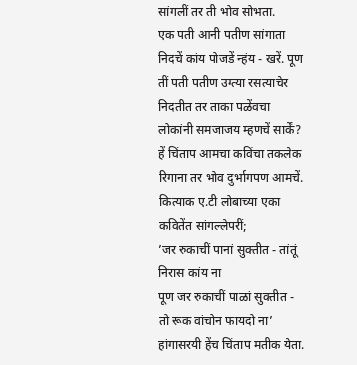सांगलीं तर ती भोव सोभता.
एक पती आनी पतीण सांगाता निदचें कांय पोजडें न्हंय - खरें. पूण तीं पती पतीण उग्त्या रसत्याचेर निदतीत तर ताका पळेंवचा लोकांनी समजाजय म्हणचें सार्कें? हें चिंताप आमचा कविंचा तकलेक रिगाना तर भोव दुर्भागपण आमचें. कित्याक ए.टी लोबाच्या एका कवितेंत सांगल्लेपरीं;
’जर रुकाचीं पानां सुक्तीत - तांतूं निरास कांय ना
पूण जर रुकाचीं पाळां सुक्तीत - तो रूक वांचोन फायदो ना’
हांगासरयी हेंच चिंताप मतीक येता.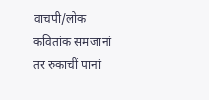वाचपी/लोक कवितांक समजानां तर रुकाचीं पानां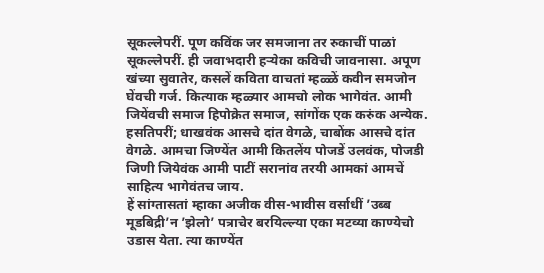सूकल्लेपरीं. पूण कविंक जर समजाना तर रुकाचीं पाळां सूकल्लेपरीं. ही जवाभदारी हऱ्येका कविची जावनासा. अपूण खंच्या सुवातेर, कसलें कविता वाचतां म्हळ्ळें कवीन समजोन घेंवची गर्ज. कित्याक म्हळ्यार आमचो लोक भागेवंत. आमी जियेंवची समाज हिपोक्रेत समाज, सांगोंक एक करुंक अन्येक. हसतिपरीं; धाखवंक आसचे दांत वेगळे, चाबोंक आसचे दांत वेगळे. आमचा जिण्येंत आमी कितलेंय पोजडें उलवंक, पोजडी जिणी जियेवंक आमी पाटीं सरानांव तरयी आमकां आमचें साहित्य भागेवंतच जाय.
हें सांग्तासतां म्हाका अजीक वीस-भावीस वर्साधीं ’उब्ब मूडबिद्री’न ’झेलो’ पत्राचेर बरयिल्ल्या एका मटव्या काण्येचो उडास येता. त्या काण्येंत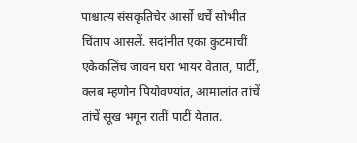पाश्चात्य संसकृतिचेर आर्सो धर्चें सोभीत चिंताप आसलें. सदांनीत एका कुटमाचीं एकेकलिंच जावन घरा भायर वेतात, पार्टी, क्लब म्हणोन पियोवण्यांत, आमालांत तांचें तांचें सूख भगून रातीं पाटीं येतात.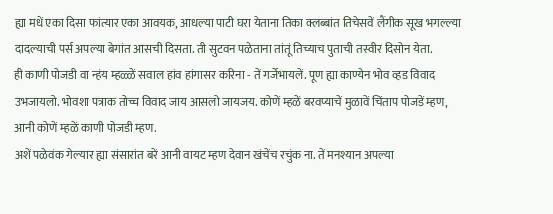ह्या मधें एका दिसा फांत्यार एका आवयक, आधल्या पाटी घरा येताना तिका क्लब्बांत तिचेसवें लैंगीक सूख भगल्ल्या दादल्याची पर्स अपल्या बेगांत आसची दिसता. ती सुटवन पळेताना तांतूं तिच्याच पुताची तस्वीर दिसोन येता.
ही काणी पोजडी वा न्हंय म्हळ्ळें सवाल हांव हांगासर करिना - तें गर्जेभायलें. पूण ह्या काण्येन भोव व्हड विवाद उभजायलो. भोवशा पत्राक तोच्च विवाद जाय आसलो जायजय. कोणें म्हळें बरवप्याचें मुळावें चिंताप पोजडें म्हण, आनी कोणें म्हळें काणी पोजडी म्हण.
अशें पळेवंक गेल्यार ह्या संसारांत बरें आनी वायट म्हण देवान खंचेंच रचुंक ना. तें मनश्यान अपल्या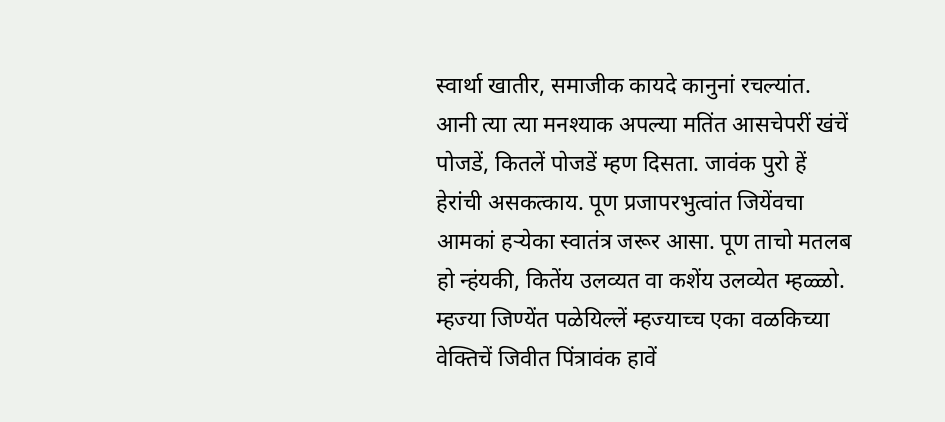स्वार्था खातीर, समाजीक कायदे कानुनां रचल्यांत. आनी त्या त्या मनश्याक अपल्या मतिंत आसचेपरीं खंचें पोजडें, कितलें पोजडें म्हण दिसता. जावंक पुरो हें हेरांची असकत्काय. पूण प्रजापरभुत्वांत जियेंवचा आमकां हऱ्येका स्वातंत्र जरूर आसा. पूण ताचो मतलब हो न्हंयकी, कितेंय उलव्यत वा कशेंय उलव्येत म्हळ्ळो.
म्हज्या जिण्येंत पळेयिल्लें म्हज्याच्च एका वळकिच्या वेक्तिचें जिवीत पिंत्रावंक हावें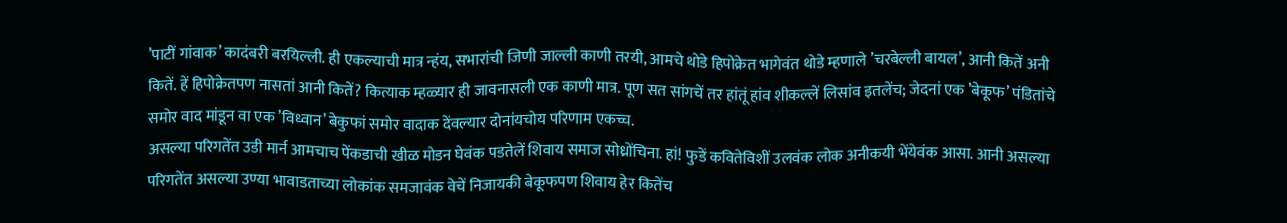’पाटीं गांवाक’ कादंबरी बरयिल्ली. ही एकल्याची मात्र न्हंय, सभारांची जिणी जाल्ली काणी तरयी, आमचे थोडे हिपोक्रेत भागेवंत थोडे म्हणाले ’चरबेल्ली बायल’, आनी कितें अनी कितें. हें हिपोक्रेतपण नासतां आनी कितें? कित्याक म्हळ्यार ही जावनासली एक काणी मात्र. पूण सत सांगचें तर हांतूं हांव शीकल्लें लिसांव इतलेंच; जेदनां एक ’बेकूफ’ पंडितांचे समोर वाद मांडून वा एक ’विध्वान’ बेकुफां समोर वादाक देंवल्यार दोनांयचोय परिणाम एकच्च.
असल्या परिगतेंत उडी मार्न आमचाच पेंकडाची खीळ मोडन घेवंक पडतेलें शिवाय समाज सोध्रोंचिना. हां! फुडें कवितेविशीं उलवंक लोक अनीकयी भेंयेवंक आसा. आनी असल्या परिगतेंत असल्या उण्या भावाडताच्या लोकांक समजावंक वेचें निजायकी बेकूफपण शिवाय हेर कितेंच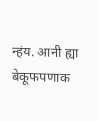न्हंय. आनी ह्या बेकूफपणाक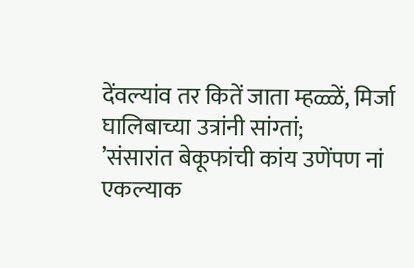देंवल्यांव तर कितें जाता म्हळ्ळें, मिर्जा घालिबाच्या उत्रांनी सांग्तां;
’संसारांत बेकूफांची कांय उणेंपण नां
एकल्याक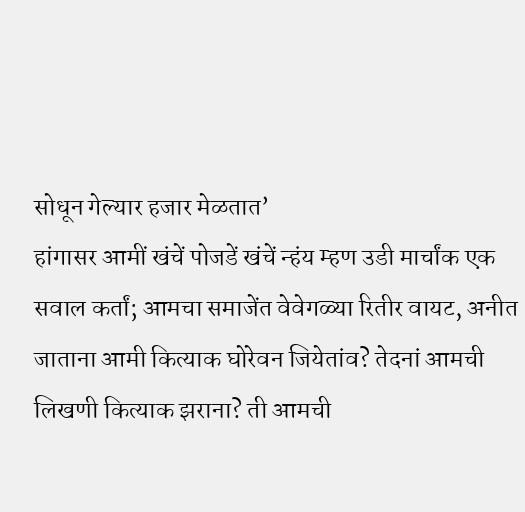सोधून गेल्यार हजार मेळतात’
हांगासर आमीं खंचें पोजडें खंचें न्हंय म्हण उडी मार्चांक एक सवाल कर्तां; आमचा समाजेंत वेवेगळ्या रितीर वायट, अनीत जाताना आमी कित्याक घोरेवन जियेतांव? तेदनां आमची लिखणी कित्याक झराना? ती आमची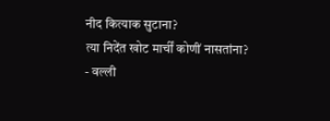नीद कित्याक सुटाना?
त्या निदेंत खोट मार्चीं कोणीं नासतांना?
- वल्ली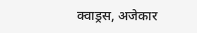क्वाड्रस, अजेकार